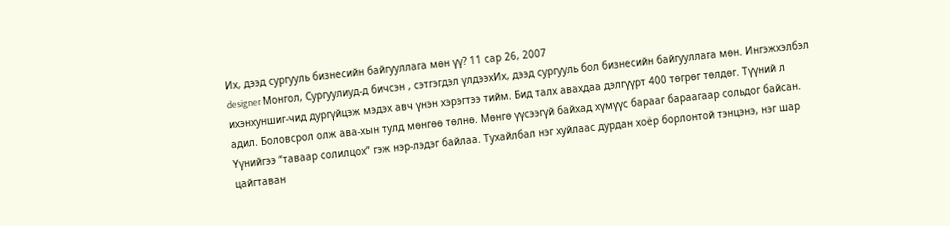Их, дээд сургууль бизнесийн байгууллага мөн үү? 11 сар 26, 2007
designer Монгол, Сургуулиуд-д бичсэн , сэтгэгдэл үлдээхИх, дээд сургууль бол бизнесийн байгууллага мөн. Ингэжхэлбэл ихэнхуншиг-чид дургүйцэж мэдэх авч үнэн хэрэгтээ тийм. Бид талх авахдаа дэлгүүрт 400 төгрөг төлдөг. Түүний л адил. Боловсрол олж ава-хын тулд мөнгөө төлнө. Мөнгө үүсээгүй байхад хүмүүс барааг бараагаар сольдог байсан. Үүнийгээ “таваар солилцох” гэж нэр-лэдэг байлаа. Тухайлбал нэг хуйлаас дурдан хоёр борлонтой тэнцэнэ, нэг шар цайгтаван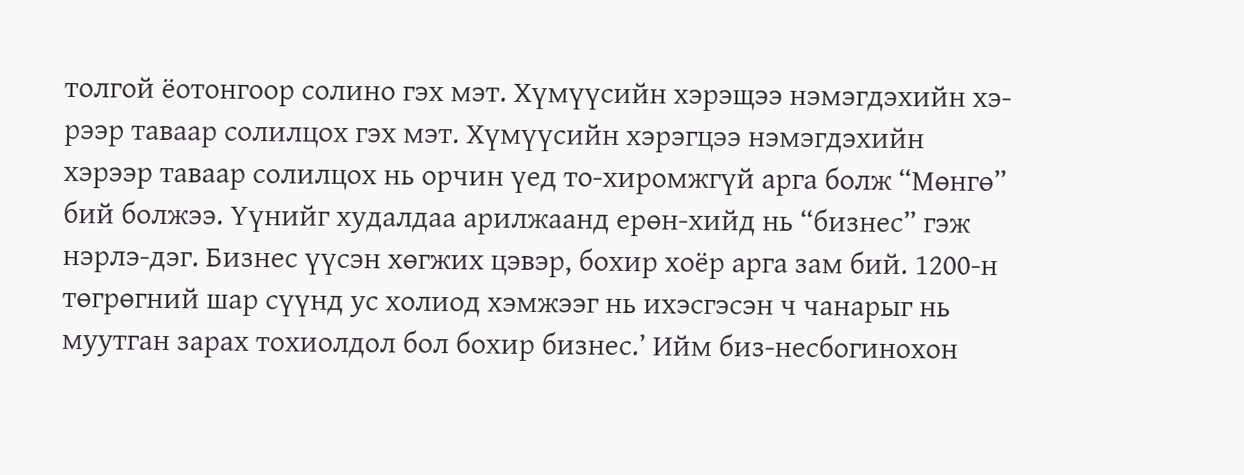толгой ёотонгоор солино гэх мэт. Хүмүүсийн хэрэщээ нэмэгдэхийн хэ-рээр таваар солилцох гэх мэт. Хүмүүсийн хэрэгцээ нэмэгдэхийн хэрээр таваар солилцох нь орчин үед то-хиромжгүй арга болж “Мөнгө” бий болжээ. Үүнийг худалдаа арилжаанд ерөн-хийд нь “бизнес” гэж нэрлэ-дэг. Бизнес үүсэн хөгжих цэвэр, бохир хоёр арга зам бий. 1200-н төгрөгний шар сүүнд ус холиод хэмжээг нь ихэсгэсэн ч чанарыг нь муутган зарах тохиолдол бол бохир бизнес.’ Ийм биз-несбогинохон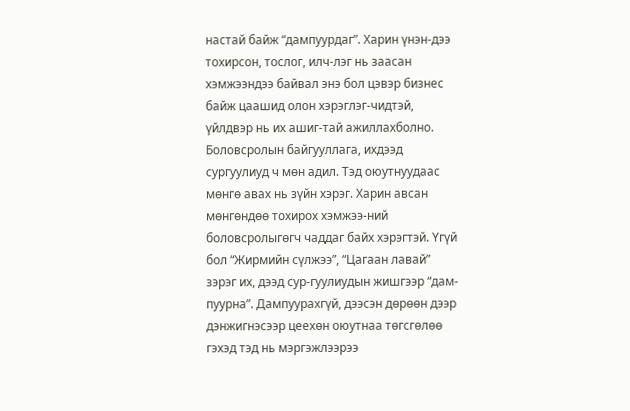настай байж “дампуурдаг”. Харин үнэн-дээ тохирсон, тослог, илч-лэг нь заасан хэмжээндээ байвал энэ бол цэвэр бизнес байж цаашид олон хэрэглэг-чидтэй, үйлдвэр нь их ашиг-тай ажиллахболно. Боловсролын байгууллага, ихдээд сургуулиуд ч мөн адил. Тэд оюутнуудаас мөнгө авах нь зүйн хэрэг. Харин авсан мөнгөндөө тохирох хэмжээ-ний боловсролыгөгч чаддаг байх хэрэгтэй. Үгүй бол “Жирмийн сүлжээ”, “Цагаан лавай” зэрэг их, дээд сур-гуулиудын жишгээр “дам-пуурна”. Дампуурахгүй, дээсэн дөрөөн дээр дэнжигнэсээр цеехөн оюутнаа төгсгөлөө гэхэд тэд нь мэргэжлээрээ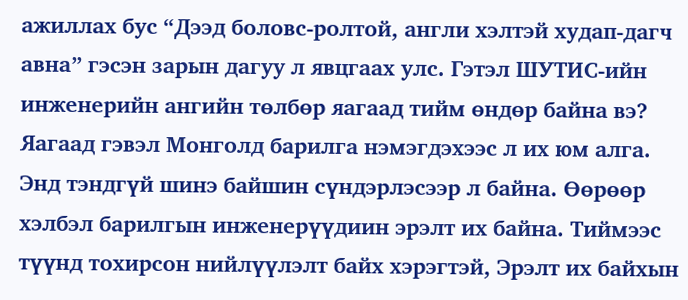ажиллах бус “Дээд боловс-ролтой, англи хэлтэй худап-дагч авна” гэсэн зарын дагуу л явцгаах улс. Гэтэл ШУТИС-ийн инженерийн ангийн төлбөр яагаад тийм өндөр байна вэ? Яагаад гэвэл Монголд барилга нэмэгдэхээс л их юм алга. Энд тэндгүй шинэ байшин сүндэрлэсээр л байна. Өөрөөр хэлбэл барилгын инженерүүдиин эрэлт их байна. Тиймээс түүнд тохирсон нийлүүлэлт байх хэрэгтэй, Эрэлт их байхын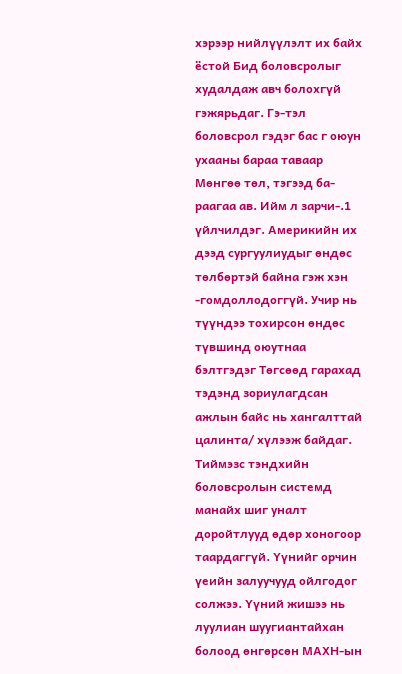хэрээр нийлүүлэлт их байх ёстой Бид боловсролыг худалдаж авч болохгүй гэжярьдаг. Гэ-тэл боловсрол гэдэг бас г оюун ухааны бараа таваар Мөнгөө төл, тэгээд ба-раагаа ав. Ийм л зарчи-.1 үйлчилдэг. Америкийн их дээд сургуулиудыг өндөс төлбөртэй байна гэж хэн -гомдоллодоггүй. Учир нь түүндээ тохирсон өндөс түвшинд оюутнаа бэлтгэдэг Төгсөөд гарахад тэдэнд зориулагдсан ажлын байс нь хангалттай цалинта/ хүлээж байдаг. Тиймэзс тэндхийн боловсролын системд манайх шиг уналт доройтлууд өдөр хоногоор таардаггүй. Үүнийг орчин үеийн залуучууд ойлгодог солжээ. Үүний жишээ нь луулиан шуугиантайхан болоод өнгөрсөн МАХН-ын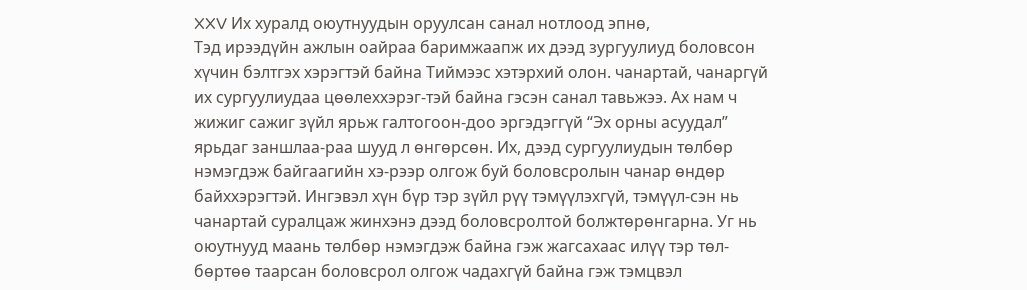XXV Их хуралд оюутнуудын оруулсан санал нотлоод эпнө,
Тэд ирээдүйн ажлын оайраа баримжаапж их дээд зургуулиуд боловсон хүчин бэлтгэх хэрэгтэй байна Тиймээс хэтэрхий олон. чанартай, чанаргүй их сургуулиудаа цөөлеххэрэг-тэй байна гэсэн санал тавьжээ. Ах нам ч жижиг сажиг зүйл ярьж галтогоон-доо эргэдэггүй “Эх орны асуудал” ярьдаг заншлаа-раа шууд л өнгөрсөн. Их, дээд сургуулиудын төлбөр нэмэгдэж байгаагийн хэ-рээр олгож буй боловсролын чанар өндөр байххэрэгтэй. Ингэвэл хүн бүр тэр зүйл рүү тэмүүлэхгүй, тэмүүл-сэн нь чанартай суралцаж жинхэнэ дээд боловсролтой болжтөрөнгарна. Уг нь оюутнууд маань төлбөр нэмэгдэж байна гэж жагсахаас илүү тэр төл-бөртөө таарсан боловсрол олгож чадахгүй байна гэж тэмцвэл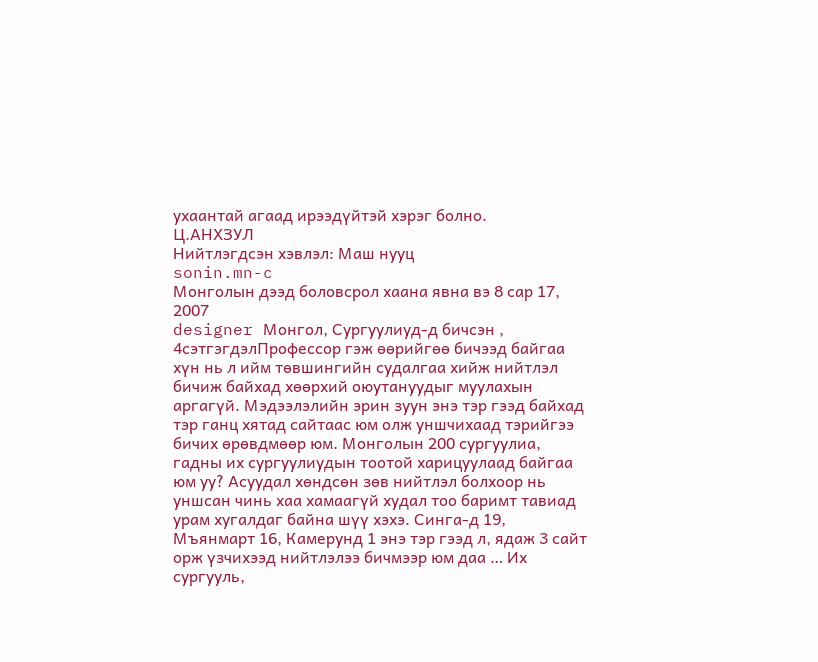ухаантай агаад ирээдүйтэй хэрэг болно.
Ц.АНХЗУЛ
Нийтлэгдсэн хэвлэл: Маш нууц
sonin.mn-c
Монголын дээд боловсрол хаана явна вэ 8 сар 17, 2007
designer Монгол, Сургуулиуд-д бичсэн , 4сэтгэгдэлПрофессор гэж өөрийгөө бичээд байгаа хүн нь л ийм төвшингийн судалгаа хийж нийтлэл бичиж байхад хөөрхий оюутануудыг муулахын аргагүй. Мэдээлэлийн эрин зуун энэ тэр гээд байхад тэр ганц хятад сайтаас юм олж уншчихаад тэрийгээ бичих өрөвдмөөр юм. Монголын 200 сургуулиа, гадны их сургуулиудын тоотой харицуулаад байгаа юм уу? Асуудал хөндсөн зөв нийтлэл болхоор нь уншсан чинь хаа хамаагүй худал тоо баримт тавиад урам хугалдаг байна шүү хэхэ. Синга-д 19, Мъянмарт 16, Камерунд 1 энэ тэр гээд л, ядаж 3 сайт орж үзчихээд нийтлэлээ бичмээр юм даа … Их сургууль,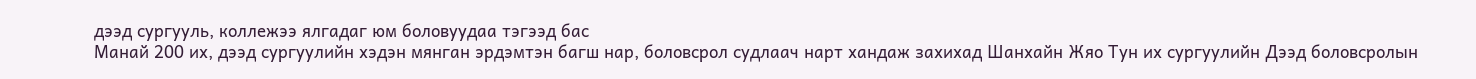дээд сургууль, коллежээ ялгадаг юм боловуудаа тэгээд бас
Манай 200 их, дээд сургуулийн хэдэн мянган эрдэмтэн багш нар, боловсрол судлаач нарт хандаж захихад Шанхайн Жяо Тун их сургуулийн Дээд боловсролын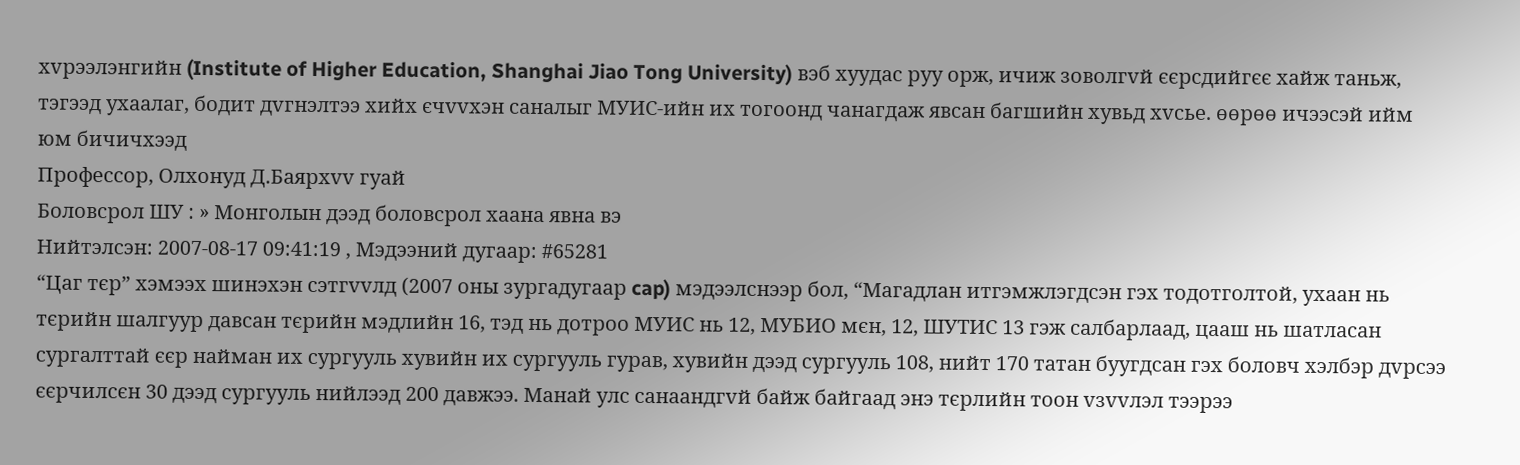хvрээлэнгийн (Institute of Higher Education, Shanghai Jiao Tong University) вэб хуудас руу орж, ичиж зоволгvй єєрсдийгєє хайж таньж, тэгээд ухаалаг, бодит дvгнэлтээ хийх єчvvхэн саналыг МУИС-ийн их тогоонд чанагдаж явсан багшийн хувьд хvсье. өөрөө ичээсэй ийм юм бичичхээд
Профессор, Олхонуд Д.Баярхvv гуай
Боловсрол ШУ : » Монголын дээд боловсрол хаана явна вэ
Нийтэлсэн: 2007-08-17 09:41:19 , Мэдээний дугаар: #65281
“Цаг тєр” хэмээх шинэхэн сэтгvvлд (2007 оны зургадугаар cap) мэдээлснээр бол, “Магадлан итгэмжлэгдсэн гэх тодотголтой, ухаан нь тєрийн шалгуур давсан тєрийн мэдлийн 16, тэд нь дотроо МУИС нь 12, МУБИО мєн, 12, ШУТИС 13 гэж салбарлаад, цааш нь шатласан сургалттай єєр найман их сургууль хувийн их сургууль гурав, хувийн дээд сургууль 108, нийт 170 татан буугдсан гэх боловч хэлбэр дvрсээ єєрчилсєн 30 дээд сургууль нийлээд 200 давжээ. Манай улс санаандгvй байж байгаад энэ тєрлийн тоон vзvvлэл тээрээ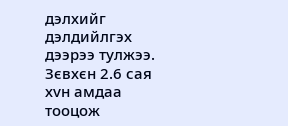дэлхийг дэлдийлгэх дээрээ тулжээ. Зєвхєн 2.6 сая хvн амдаа тооцож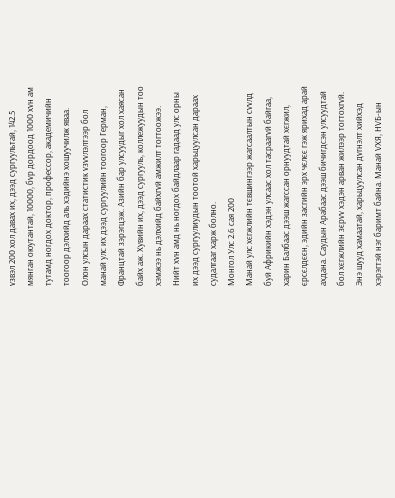vзвэл 200 хол давах их, дээд сургуультай, 142.5 мянган оюутантай, 10000, бvр дордоод 1000 хvн ам тутамд ногдох доктор, профессор, академичийн тоогоор дэлхийд аль хэдийнэ xошуучилж яваа.
Олон улсын дараах статистик vзvvлэлтээр бол манай улс их дээд сургуулийн тоогоор Герман, Францтай зэрэгцэж. Азийн бар улсуудыг хол хаясан байх аж. Хувийн их, дээд сургууль, коллежуудын тоо хэмжээ нь дэлхийд байхгvй амжилт тогтоожээ. Нийт хvн амд нь ногдох байдлаар гадаад улс орны их дээд сургуулиудын тоотой харьцуулсан дараах судалгааг харж болно.
Монгол Улс 2.6 сая 200
Манай улс хєгжлийн тєвшингээр жагсаалтын сvvлд буй Африкийн хэдэн улсаас хол тасраагvй байгаа, харин Балбаас дээш жагссан орнуудтай хєгжил, єрсєлдєєн, эдийн засгийн эрх чєлєє гэж ярихад арай ахдана. Саудын Арабаас дээш бичигдсэн улсуудтай бол хєгжлийн зєрvv хэдэн арван жилээр тогтохгvй. Энэ шууд хамаатай, харьцуулсан дvгнэлт хийхэд хэрэгтэй нэг баримт байна. Манай VХЯ, НVБ-ын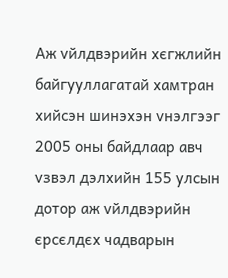Аж vйлдвэрийн хєгжлийн байгууллагатай хамтран хийсэн шинэхэн vнэлгээг 2005 оны байдлаар авч vзвэл дэлхийн 155 улсын дотор аж vйлдвэрийн єрсєлдєх чадварын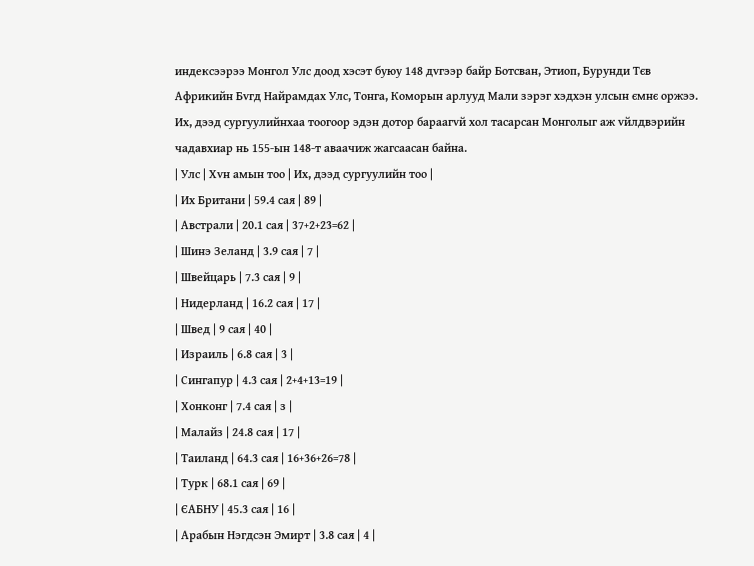индексээрээ Монгол Улс доод хэсэт буюу 148 дvгээр байр Ботсван, Этиоп, Бурунди Тєв Африкийн Бvгд Найрамдах Улс, Тонга, Коморын арлууд Мали зэрэг хэдхэн улсын ємнє оржээ. Их, дээд сургуулийнхаа тоогоор эдэн дотор бараагvй хол тасарсан Монголыг аж vйлдвэрийн чадавхиар нь 155-ын 148-т аваачиж жагсаасан байна.
| Улс | Хvн амын тоо | Их, дээд сургуулийн тоо |
| Их Британи | 59.4 сая | 89 |
| Австрали | 20.1 сая | 37+2+23=62 |
| Шинэ Зеланд | 3.9 сая | 7 |
| Швейцарь | 7.3 сая | 9 |
| Нидерланд | 16.2 сая | 17 |
| Швед | 9 сая | 40 |
| Израиль | 6.8 сая | 3 |
| Сингапур | 4.3 сая | 2+4+13=19 |
| Хонконг | 7.4 сая | з |
| Малайз | 24.8 сая | 17 |
| Таиланд | 64.3 сая | 16+36+26=78 |
| Турк | 68.1 сая | 69 |
| ЄАБНУ | 45.3 сая | 16 |
| Арабын Нэгдсэн Эмирт | 3.8 сая | 4 |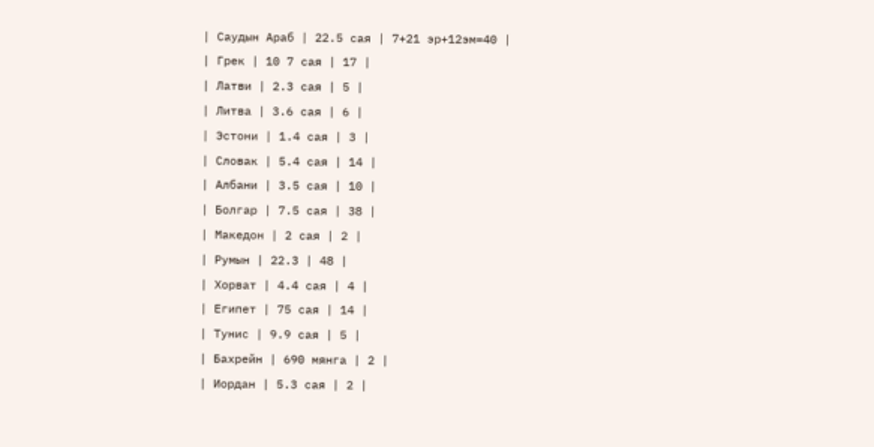| Саудын Араб | 22.5 сая | 7+21 эр+12эм=40 |
| Грек | 10 7 сая | 17 |
| Латви | 2.3 сая | 5 |
| Литва | 3.6 сая | 6 |
| Эстони | 1.4 сая | 3 |
| Словак | 5.4 сая | 14 |
| Албани | 3.5 сая | 10 |
| Болгар | 7.5 сая | 38 |
| Македон | 2 сая | 2 |
| Румын | 22.3 | 48 |
| Хорват | 4.4 сая | 4 |
| Египет | 75 сая | 14 |
| Тунис | 9.9 сая | 5 |
| Бахрейн | 690 мянга | 2 |
| Иордан | 5.3 сая | 2 |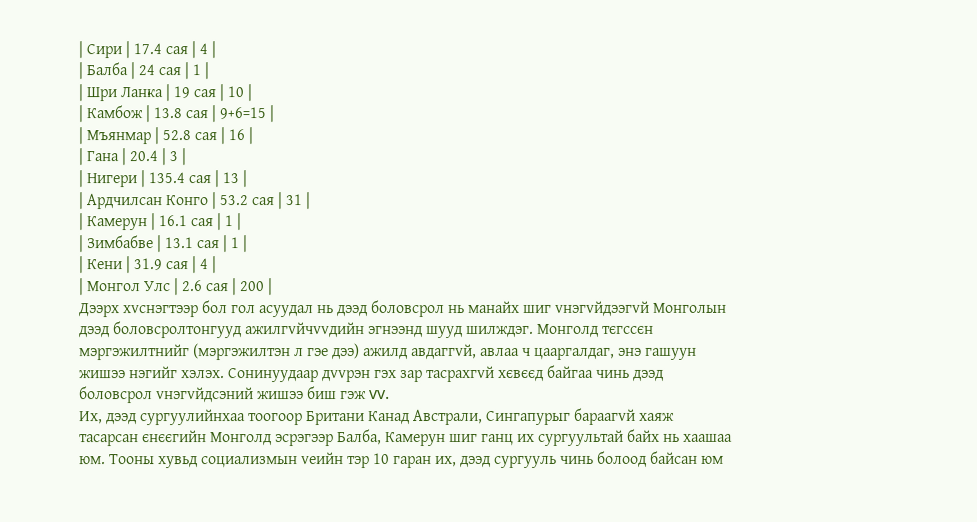| Сири | 17.4 сая | 4 |
| Балба | 24 сая | 1 |
| Шри Ланка | 19 сая | 10 |
| Камбож | 13.8 сая | 9+6=15 |
| Мъянмар | 52.8 сая | 16 |
| Гана | 20.4 | 3 |
| Нигери | 135.4 сая | 13 |
| Ардчилсан Конго | 53.2 сая | 31 |
| Камерун | 16.1 сая | 1 |
| Зимбабве | 13.1 сая | 1 |
| Кени | 31.9 сая | 4 |
| Монгол Улс | 2.6 сая | 200 |
Дээрх хvснэгтээр бол гол асуудал нь дээд боловсрол нь манайх шиг vнэгvйдээгvй Монголын дээд боловсролтонгууд ажилгvйчvvдийн эгнээнд шууд шилждэг. Монголд тєгссєн мэргэжилтнийг (мэргэжилтэн л гэе дээ) ажилд авдаггvй, авлаа ч цааргалдаг, энэ гашуун жишээ нэгийг хэлэх. Сонинуудаар дvvрэн гэх зар тасрахгvй хєвєєд байгаа чинь дээд боловсрол vнэгvйдсэний жишээ биш гэж vv.
Их, дээд сургуулийнхаа тоогоор Британи Канад Австрали, Сингапурыг бараагvй хаяж тасарсан єнєєгийн Монголд эсрэгээр Балба, Камерун шиг ганц их сургуультай байх нь хаашаа юм. Тооны хувьд социализмын vеийн тэр 10 гаран их, дээд сургууль чинь болоод байсан юм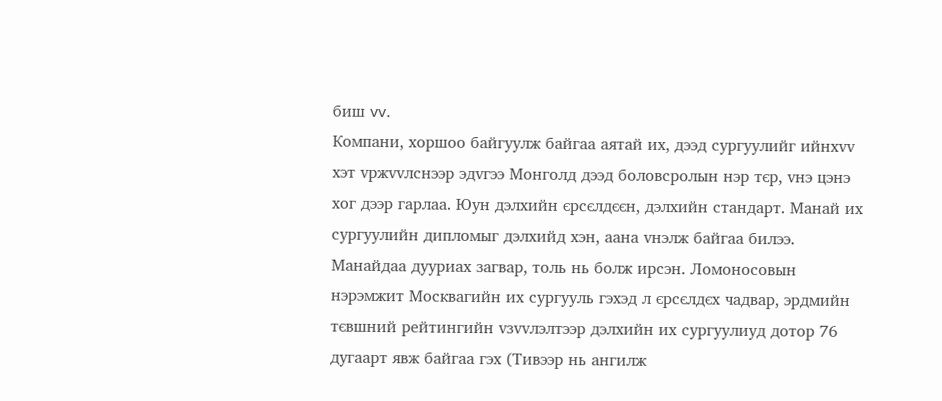биш vv.
Компани, хоршоо байгуулж байгаа аятай их, дээд сургуулийг ийнхvv хэт vржvvлснээр эдvгээ Монголд дээд боловсролын нэр тєр, vнэ цэнэ хог дээр гарлаа. Юун дэлхийн єрсєлдєєн, дэлхийн стандарт. Манай их сургуулийн дипломыг дэлхийд хэн, аана vнэлж байгаа билээ.
Манайдаа дууриах загвар, толь нь болж ирсэн. Ломоносовын нэрэмжит Москвагийн их сургууль гэхэд л єрсєлдєх чадвар, эрдмийн тєвшний рейтингийн vзvvлэлтээр дэлхийн их сургуулиуд дотор 76 дугаарт явж байгаа гэх (Тивээр нь ангилж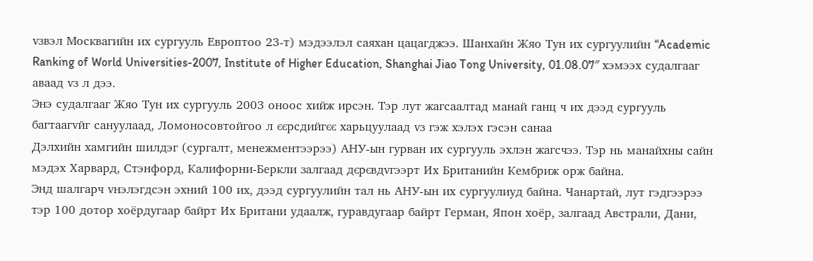vзвэл Москвагийн их сургууль Европтоо 23-т) мэдээлэл саяхан цацагджээ. Шанхайн Жяо Тун их сургуулийн “Academic Ranking of World Universities-2007, Institute of Higher Education, Shanghai Jiao Tong University, 01.08.07″ хэмээх cyдалгааг аваад vз л дээ.
Энэ судалгааг Жяо Тун их сургууль 2003 оноос хийж ирсэн. Тэр лут жагсаалтад манай ганц ч их дээд сургууль багтаагvйг сануулаад, Ломоносовтойгоо л єєрсдийгєє харьцуулаад vз гэж хэлэх гэсэн санаа
Дэлхийн хамгийн шилдэг (сургалт, менежментээрээ) АНУ-ын гурван их сургууль эхлэн жагсчээ. Тэр нь манайхны сайн мэдэх Харвард, Стэнфорд, Калифорни-Беркли залгаад дєрєвдvгээрт Их Британийн Кембриж орж байна.
Энд шалгарч vнэлэгдсэн эхний 100 их, дээд сургуулийн тал нь АНУ-ын их сургуулиуд байна. Чанартай, лут гэдгээрээ тэр 100 дотор хоёрдугаар байрт Их Британи удаалж, гуравдугаар байрт Герман, Япон хоёр, залгаад Австрали, Дани,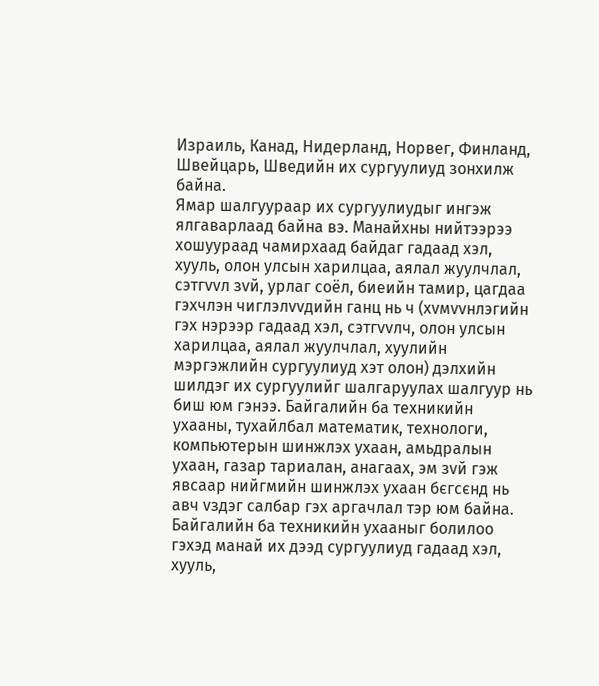Израиль, Канад, Нидерланд, Норвег, Финланд, Швейцарь, Шведийн их сургуулиуд зонхилж байна.
Ямар шалгуураар их сургуулиудыг ингэж ялгаварлаад байна вэ. Манайхны нийтээрээ хошуураад чамирхаад байдаг гадаад хэл, хууль, олон улсын харилцаа, аялал жуулчлал, сэтгvvл зvй, урлаг соёл, биеийн тамир, цагдаа гэхчлэн чиглэлvvдийн ганц нь ч (хvмvvнлэгийн гэх нэрээр гадаад хэл, сэтгvvлч, олон улсын харилцаа, аялал жуулчлал, хуулийн мэргэжлийн сургуулиуд хэт олон) дэлхийн шилдэг их сургуулийг шалгаруулах шалгуур нь биш юм гэнээ. Байгалийн ба техникийн ухааны, тухайлбал математик, технологи, компьютерын шинжлэх ухаан, амьдралын ухаан, газар тариалан, анагаах, эм зvй гэж явсаар нийгмийн шинжлэх ухаан бєгсєнд нь авч vздэг салбар гэх аргачлал тэр юм байна.
Байгалийн ба техникийн ухааныг болилоо гэхэд манай их дээд сургуулиуд гадаад хэл, хууль,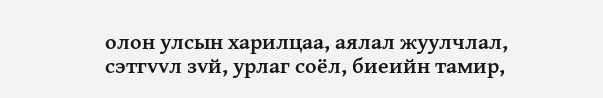олон улсын харилцаа, аялал жуулчлал, сэтгvvл зvй, урлаг соёл, биеийн тамир,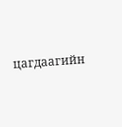цагдаагийн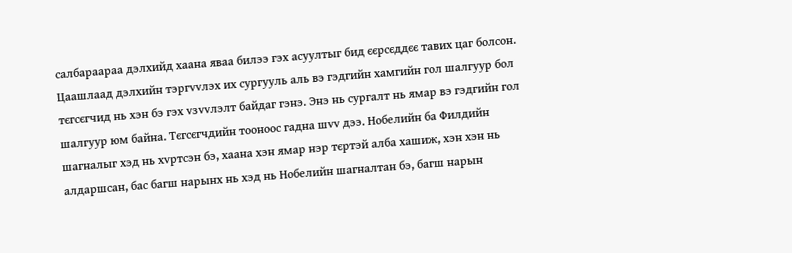салбараараа дэлхийд хаана яваа билээ гэх асуултыг бид єєрсєддєє тавих цаг болсон. Цаашлаад дэлхийн тэргvvлэх их сургууль аль вэ гэдгийн хамгийн гол шалгуур бол тєгсєгчид нь хэн бэ гэх vзvvлэлт байдаг гэнэ. Энэ нь сургалт нь ямар вэ гэдгийн гол шалгуур юм байна. Тєгсєгчдийн тооноос гадна шvv дээ. Нобелийн ба Филдийн шагналыг хэд нь хvртсэн бэ, хаана хэн ямар нэр тєртэй алба хашиж, хэн хэн нь алдаршсан, бас багш нарынх нь хэд нь Нобелийн шагналтан бэ, багш нарын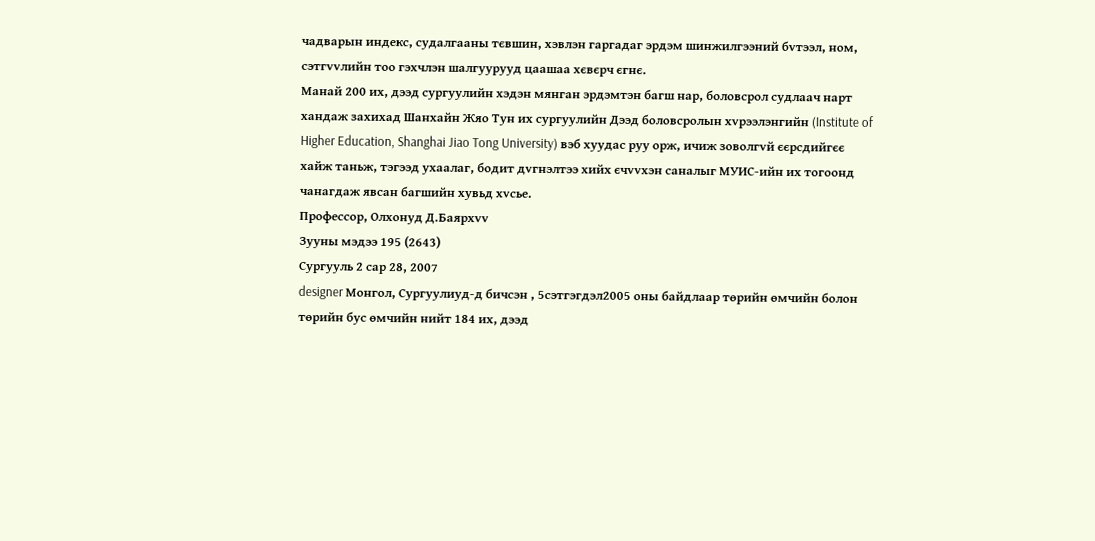чадварын индекс, судалгааны тєвшин, хэвлэн гаргадаг эрдэм шинжилгээний бvтээл, ном, сэтгvvлийн тоо гэхчлэн шалгуурууд цаашаа хєвєрч єгнє.
Манай 200 их, дээд сургуулийн хэдэн мянган эрдэмтэн багш нар, боловсрол судлаач нарт хандаж захихад Шанхайн Жяо Тун их сургуулийн Дээд боловсролын хvрээлэнгийн (Institute of Higher Education, Shanghai Jiao Tong University) вэб хуудас руу орж, ичиж зоволгvй єєрсдийгєє хайж таньж, тэгээд ухаалаг, бодит дvгнэлтээ хийх єчvvхэн саналыг МУИС-ийн их тогоонд чанагдаж явсан багшийн хувьд хvсье.
Профессор, Олхонуд Д.Баярхvv
Зууны мэдээ 195 (2643)
Сургууль 2 сар 28, 2007
designer Монгол, Сургуулиуд-д бичсэн , 5сэтгэгдэл2005 оны байдлаар төрийн өмчийн болон төрийн бус өмчийн нийт 184 их, дээд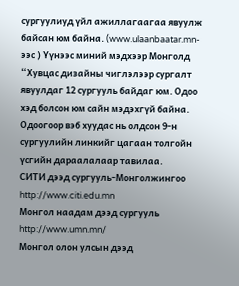сургуулиуд үйл ажиллагаагаа явуулж байсан юм байна. (www.ulaanbaatar.mn-ээс ) Үүнээс миний мэдхээр Монголд “Хувцас дизайны чиглэлээр сургалт явуулдаг 12 сургууль байдаг юм. Одоо хэд болсон юм сайн мэдэхгүй байна. Одоогоор вэб хуудас нь олдсон 9-н сургуулийн линкийг цагаан толгойн үсгийн дараалалаар тавилаа.
СИТИ дээд сургууль-Монголжингоо
http://www.citi.edu.mn
Монгол наадам дээд сургууль
http://www.umn.mn/
Монгол олон улсын дээд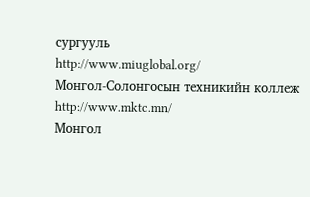сургууль
http://www.miuglobal.org/
Монгол-Солонгосын техникийн коллеж
http://www.mktc.mn/
Монгол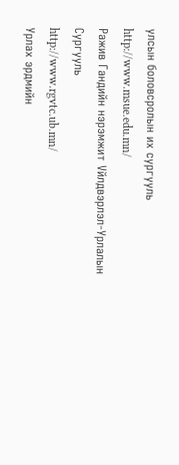улсын боловсролын их сургууль
http://www.msue.edu.mn/
Ражив Гандийн нэрэмжит Vйлдвэрлэл-Урлалын Сургууль
http://www.rgvtc.ub.mn/
Урлах эрдмийн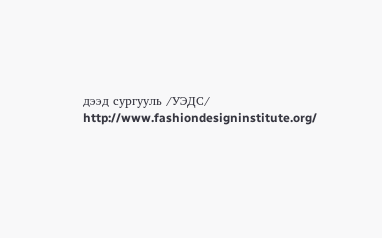дээд сургууль /УЭДС/
http://www.fashiondesigninstitute.org/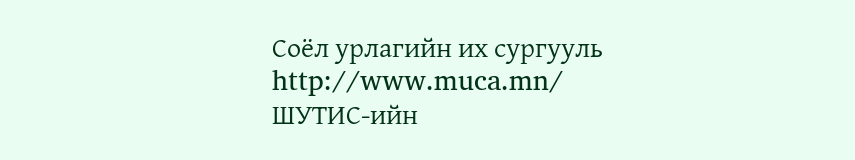Соёл урлагийн их сургууль
http://www.muca.mn/
ШУТИС-ийн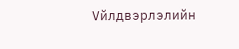Vйлдвэрлэлийн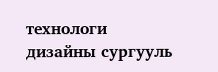технологи дизайны сургууль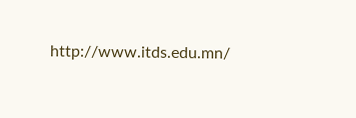http://www.itds.edu.mn/